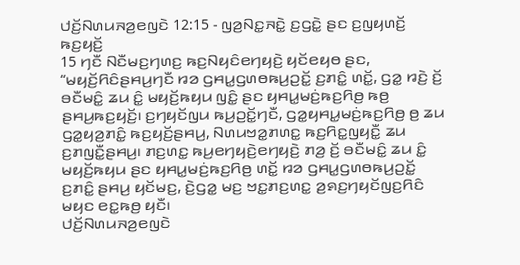ꤓꤢꤩ꤬ꤡꤛꤣꤏꤤ꤬ꤕꤜꤢꤧ 12:15 - ꤜꤤ꤬ꤡꤢ꤭ꤏꤢꤧ꤭ ꤢ꤬ꤞꤢꤧ꤭ ꤔꤢ ꤢ꤬ꤜꤟꤛꤢꤩ꤬ ꤒꤢ꤬ꤟꤢꤩ꤬
15 ꤚꤢꤪ ꤡꤢꤪꤗꤢ꤬ꤚꤛꤢ꤬ ꤒꤢ꤬ꤡꤟꤢꤨꤕꤚꤟꤢꤧ꤬ ꤟꤢꤩꤕꤟꤥ ꤔꤢ, “ꤗꤟꤢꤩ꤬ꤖꤢꤨꤔꤌꤣ꤬ꤚꤢꤪ ꤙꤤ ꤞꤌꤣ꤭ꤞꤛꤥꤒꤣ꤬ꤑꤢꤩ꤭ ꤢ꤬ꤊꤢꤨ꤭ ꤛꤢꤩ꤭, ꤞꤤ꤭ ꤙꤢꤧ꤬ ꤢꤩ꤬ ꤋꤢꤪꤗꤢꤨ꤭ ꤘꤣ ꤢꤨ꤭ ꤗꤟꤢꤩ꤬ꤒꤟꤣ ꤜꤢꤨ꤭ ꤔꤢ ꤟꤌꤣ꤭ꤗꤢꤦ꤬ꤒꤢ꤬ꤖꤥ꤬ ꤒꤥ꤬ ꤔꤌꤣ꤬ꤒꤢ꤬ꤟꤢꤩ꤬꤯ ꤢ꤬ꤚꤟꤢꤩꤜꤣ ꤒꤣ꤬ꤑꤢꤩ꤭ꤚꤢꤪ, ꤞꤤ꤭ꤟꤌꤣ꤭ꤗꤢꤦ꤬ꤒꤢ꤬ꤖꤥ꤬ ꤥ꤬ ꤘꤣ ꤞꤤ꤭ꤟꤤ꤬ꤊꤢꤨ꤭ ꤒꤢ꤬ꤟꤢꤩ꤬ꤔꤌꤣ꤬, ꤡꤛꤣꤠꤤ꤭ꤊꤛꤢ꤭ ꤒꤢ꤬ꤖꤢ꤭ꤜꤟꤢꤪ꤭ ꤘꤣ ꤢ꤬ꤊꤜꤢꤪ꤭ꤔꤌꤣ꤬꤯ ꤊꤢ꤬ꤛꤢ꤭ ꤒꤣ꤬ꤕꤚꤟꤢꤧ꤬ꤕꤚꤟꤢꤧ꤬ ꤊꤤ꤬ ꤢꤩ꤬ ꤋꤢꤪꤗꤢꤨ꤭ ꤘꤣ ꤢꤨ꤭ ꤗꤟꤢꤩ꤬ꤒꤟꤣ ꤔꤢ ꤟꤌꤣ꤭ꤗꤢꤦ꤬ꤒꤢ꤬ꤖꤥ꤬ ꤛꤢꤩ꤭ ꤙꤤ ꤞꤌꤣ꤭ꤞꤛꤥꤒꤣ꤬ꤑꤢꤩ꤭ ꤢ꤬ꤊꤢꤨ꤭ ꤔꤌꤣ꤬ ꤟꤢꤩꤗꤢ꤬, ꤢꤧ꤬ꤞꤤ꤭ ꤗꤢ꤬ ꤠꤢ꤭ꤊꤢ꤬ꤛꤢ꤭ ꤤ꤬ꤎꤢ꤬ꤚꤟꤢꤩꤜꤢ꤬ꤖꤢꤨ ꤗꤟꤢ ꤕꤢ꤭ꤒꤥ꤬ ꤟꤢꤪ꤯
ꤓꤢꤩ꤬ꤡꤛꤣꤏꤤ꤬ꤕꤜꤢꤧ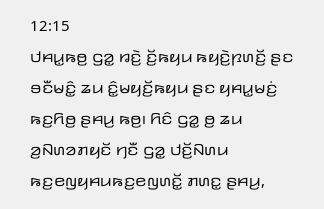12:15
ꤓꤌꤣ꤭ꤒꤥ꤬ ꤞꤤ꤭ ꤙꤢꤧ꤬ ꤢꤩ꤬ꤒꤟꤣ ꤒꤟꤢꤧ꤬ꤐꤛꤢꤩ꤬ ꤔꤢ ꤋꤢꤪꤗꤢꤨ꤭ ꤘꤣ ꤢꤨ꤭ꤗꤟꤢꤩ꤬ꤒꤟꤣ ꤔꤢ ꤟꤌꤣ꤭ꤗꤢꤦ꤬ ꤒꤢ꤬ꤖꤥ꤬ ꤔꤌꤣ꤬ ꤒꤥ꤬꤯ ꤖꤢꤨ ꤞꤤ꤭ ꤥ꤬ ꤘꤣ ꤤ꤬ꤡꤛꤤꤊꤟꤢꤩ ꤚꤢꤪ ꤞꤤ꤭ ꤓꤢꤩ꤬ꤡꤛꤣ ꤒꤢ꤬ꤕꤜꤟꤌꤣꤒꤢ꤬ꤕꤜꤛꤢꤩ꤭ ꤊꤛꤢ꤭ ꤔꤌꤣ꤬,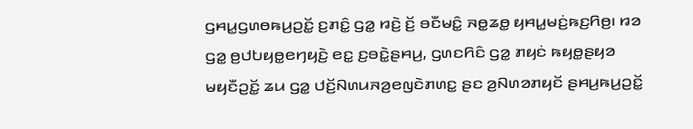ꤞꤌꤣ꤭ꤞꤛꤥꤒꤣ꤬ꤑꤢꤩ꤭ ꤢ꤬ꤊꤢꤨ꤭ ꤞꤤ꤭ ꤙꤢꤧ꤬ ꤢꤩ꤬ ꤋꤢꤪꤗꤢꤨ꤭ ꤏꤥ꤭ꤘꤥ꤭ ꤟꤌꤣ꤭ꤗꤢꤦ꤬ꤒꤢ꤬ꤖꤥ꤬꤯ ꤙꤤ ꤞꤤ꤭ ꤥ꤬ꤓꤝꤟꤥ꤭ꤕꤚꤟꤢꤧ꤬ ꤕꤢ꤭ ꤢ꤬ꤋꤢꤧ꤭ꤔꤌꤣ꤬, ꤞꤛꤢꤖꤢꤨ ꤞꤤ꤭ ꤊꤟꤢꤦ ꤒꤟꤥ꤭ꤔꤟꤤ ꤗꤟꤢꤪꤑꤢꤩ꤭ ꤘꤣ ꤞꤤ꤭ ꤓꤢꤩ꤬ꤡꤛꤣꤏꤤ꤬ꤕꤜꤢꤧꤊꤛꤢ꤭ ꤔꤢ ꤤ꤬ꤡꤛꤤꤊꤟꤢꤩ ꤔꤌꤣ꤬ꤒꤣ꤬ꤑꤢꤩ꤭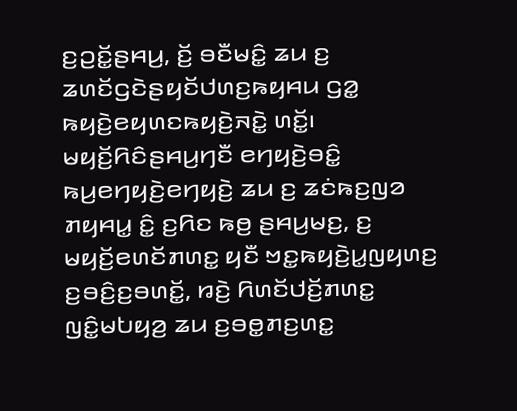ꤢ꤬ꤑꤢꤩ꤭ꤔꤌꤣ꤬, ꤢꤩ꤬ ꤋꤢꤪꤗꤢꤨ꤭ ꤘꤣ ꤢ꤬ ꤘꤛꤢꤩꤞꤢꤧꤔꤟꤢꤩꤓꤛꤢ꤬ꤒꤟꤌꤣ ꤞꤤ꤭ ꤒꤟꤢꤧ꤬ꤕꤟꤛꤢꤒꤟꤢꤧ꤬ꤏꤢꤧ꤭ ꤛꤢꤩ꤭꤯
ꤗꤟꤢꤩ꤬ꤖꤢꤨꤔꤌꤣ꤬ꤚꤢꤪ ꤕꤚꤟꤢꤧ꤬ꤋꤢꤨ꤭ ꤒꤣ꤬ꤕꤚꤟꤢꤧ꤬ꤕꤚꤟꤢꤧ꤬ ꤘꤣ ꤢ꤬ ꤘꤢꤦꤒꤢ꤬ꤜꤤ ꤊꤟꤌꤣ꤭ ꤢꤨ꤭ ꤢ꤬ꤖꤢ ꤒꤥ꤬ ꤔꤌꤣ꤬ꤗꤢ꤬, ꤢ꤬ ꤗꤟꤢꤩ꤬ꤕꤛꤢꤩꤊꤛꤢ꤭ ꤟꤢꤪ ꤠꤢ꤭ꤒꤟꤢꤧ꤬ꤣ꤭ꤜꤟꤛꤢ꤬ ꤢ꤬ꤋꤢꤨ꤬ꤢ꤬ꤋꤛꤢꤩ꤭, ꤙꤢꤧ꤬ ꤖꤛꤢꤩꤓꤢꤩ꤬ꤊꤛꤢ꤭ ꤜꤢꤨ꤭ꤗꤝꤟꤤ꤬ ꤘꤣ ꤢ꤬ꤋꤥ꤭ꤊꤢ꤬ꤛꤢ꤭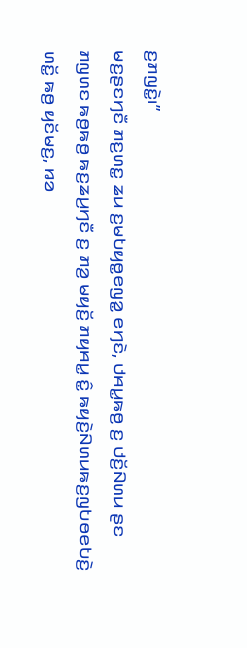ꤢ꤬ꤊꤜꤢꤧ꤭꤯”
ꤗꤢ꤬ꤔꤢꤚꤢꤪ ꤊꤢ꤬ꤛꤢ꤭ ꤘꤣ ꤢ꤬ꤗꤝꤟꤥ꤭ꤕꤜꤤ꤭ ꤕꤚꤢꤧ, ꤓꤌꤣ꤭ꤒꤥ꤬ ꤢ꤬ ꤓꤢꤩ꤬ꤡꤛꤣ ꤔꤢ ꤊꤜꤛꤢ ꤒꤥ꤬ꤒꤥ꤬ ꤒꤢ꤬ꤘꤣ꤬ꤚꤢꤪ ꤢ꤬ ꤊꤤ꤬ ꤗꤟꤢꤩ꤬ ꤊꤟꤌꤣ꤭ ꤢꤨ꤭ ꤒꤟꤢꤧ꤬ꤡꤛꤣꤒꤢ꤬ꤜꤝꤥꤕꤝꤢꤧ꤬ ꤛꤢꤩ꤭ ꤒꤥ꤬ ꤟꤢꤩꤗꤢ꤬, ꤙꤤ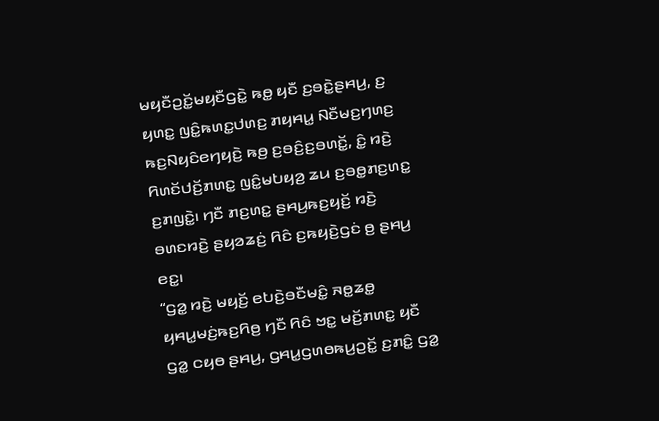ꤗꤟꤢꤪꤑꤢꤩ꤭ꤗꤟꤢꤪꤞꤢꤧ꤭ ꤒꤥ꤭ ꤟꤢꤪ ꤢ꤬ꤋꤢꤧ꤭ꤔꤌꤣ꤬, ꤢ꤬ ꤟꤛꤢ꤭ ꤜꤢꤨ꤭ꤒꤛꤢ꤭ꤓꤛꤢ꤬ ꤊꤟꤌꤣ꤭ ꤡꤢꤪꤗꤢ꤬ꤚꤛꤢ꤬ ꤒꤢ꤬ꤡꤟꤢꤨꤕꤚꤟꤢꤧ꤬ ꤒꤥ꤬ ꤢ꤬ꤋꤢꤨ꤬ꤢ꤬ꤋꤛꤢꤩ꤭, ꤢꤨ꤭ ꤙꤢꤧ꤬ ꤖꤛꤢꤩꤓꤢꤩ꤬ꤊꤛꤢ꤭ ꤜꤢꤨ꤭ꤗꤝꤟꤤ꤬ ꤘꤣ ꤢ꤬ꤋꤥ꤭ꤊꤢ꤬ꤛꤢ꤭ ꤢ꤬ꤊꤜꤢꤧ꤭꤯ ꤚꤢꤪ ꤊꤢ꤬ꤛꤢ꤭ ꤔꤌꤣ꤬ꤒꤢ꤬ꤟꤢꤩ꤬ ꤙꤢꤧ꤬ ꤋꤛꤢꤙꤢꤧ꤬ ꤔꤟꤤꤘꤢꤦ꤬ ꤖꤢꤨ ꤢ꤬ꤒꤟꤢꤧ꤬ꤞꤢꤦ ꤥ꤬ ꤔꤌꤣ꤬ ꤕꤢ꤭꤯
“ꤞꤤ꤭ ꤙꤢꤧ꤬ ꤗꤟꤢꤩ꤬ ꤕꤝꤢꤧ꤬ꤋꤢꤪꤗꤢꤨ꤭ ꤏꤥ꤭ꤘꤥ꤭ ꤟꤌꤣ꤭ꤗꤢꤦ꤬ꤒꤢ꤬ꤖꤥ꤬ ꤚꤢꤪ ꤖꤢꤨ ꤠꤢ꤭ ꤗꤢꤩ꤬ꤊꤛꤢ꤭ ꤟꤢꤪ ꤞꤤ꤭ ꤍꤟꤥ ꤔꤌꤣ꤬, ꤞꤌꤣ꤭ꤞꤛꤥꤒꤣ꤬ꤑꤢꤩ꤭ ꤢ꤬ꤊꤢꤨ꤭ ꤞꤤ꤭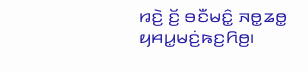ꤙꤢꤧ꤬ ꤢꤩ꤬ ꤋꤢꤪꤗꤢꤨ꤭ ꤏꤥ꤭ꤘꤥ꤭ ꤟꤌꤣ꤭ꤗꤢꤦ꤬ꤒꤢ꤬ꤖꤥ꤬꤯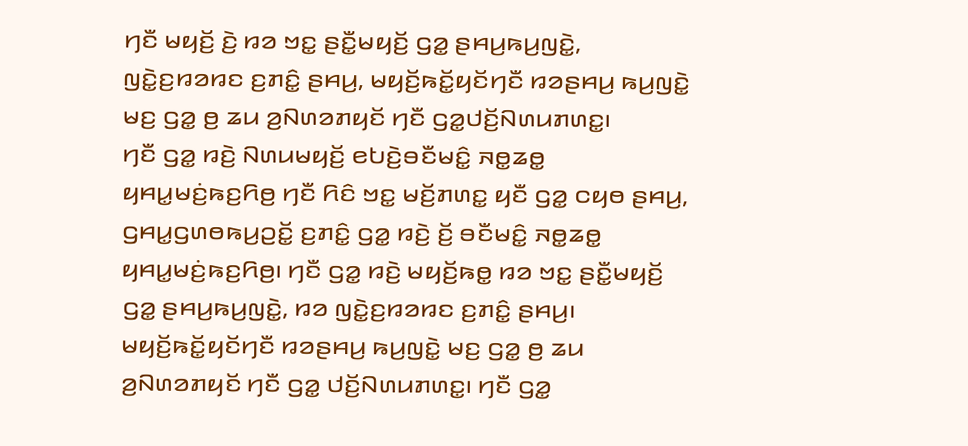ꤚꤢꤪ ꤗꤟꤢꤩ꤬ ꤢꤧ꤬ ꤙꤤ ꤠꤢ꤭ ꤔꤢꤪ꤭ꤗꤟꤢꤩ꤬ ꤞꤤ꤭ ꤔꤌꤣ꤬ꤒꤣ꤬ꤜꤢꤧ꤭, ꤜꤢꤧ꤭ꤢ꤬ꤙꤤꤙꤢ ꤢ꤬ꤊꤢꤨ꤭ ꤔꤌꤣ꤬, ꤗꤟꤢꤩ꤬ꤒꤢꤩ꤭ꤟꤢꤩꤚꤢꤪ ꤙꤤꤔꤌꤣ꤬ ꤒꤣ꤬ꤜꤢꤧ꤭ ꤗꤢ꤬ ꤞꤤ꤭ ꤥ꤬ ꤘꤣ ꤤ꤬ꤡꤛꤤꤊꤟꤢꤩ ꤚꤢꤪ ꤞꤤ꤭ꤓꤢꤩ꤬ꤡꤛꤣꤊꤛꤢ꤭꤯
ꤚꤢꤪ ꤞꤤ꤭ ꤙꤢꤧ꤬ ꤡꤛꤣꤗꤟꤢꤩ꤬ ꤕꤝꤢꤧ꤬ꤋꤢꤪꤗꤢꤨ꤭ ꤏꤥ꤭ꤘꤥ꤭ ꤟꤌꤣ꤭ꤗꤢꤦ꤬ꤒꤢ꤬ꤖꤥ꤬ ꤚꤢꤪ ꤖꤢꤨ ꤠꤢ꤭ ꤗꤢꤩ꤬ꤊꤛꤢ꤭ ꤟꤢꤪ ꤞꤤ꤭ ꤍꤟꤥ ꤔꤌꤣ꤬, ꤞꤌꤣ꤭ꤞꤛꤥꤒꤣ꤬ꤑꤢꤩ꤭ ꤢ꤬ꤊꤢꤨ꤭ ꤞꤤ꤭ ꤙꤢꤧ꤬ ꤢꤩ꤬ ꤋꤢꤪꤗꤢꤨ꤭ ꤏꤥ꤭ꤘꤥ꤭ ꤟꤌꤣ꤭ꤗꤢꤦ꤬ꤒꤢ꤬ꤖꤥ꤬꤯ ꤚꤢꤪ ꤞꤤ꤭ ꤙꤢꤧ꤬ ꤗꤟꤢꤩ꤬ꤒꤥ꤭ ꤙꤤ ꤠꤢ꤭ ꤔꤢꤪ꤭ꤗꤟꤢꤩ꤬ ꤞꤤ꤭ ꤔꤌꤣ꤬ꤒꤣ꤬ꤜꤢꤧ꤭, ꤙꤤ ꤜꤢꤧ꤭ꤢ꤬ꤙꤤꤙꤢ ꤢ꤬ꤊꤢꤨ꤭ ꤔꤌꤣ꤬꤯ ꤗꤟꤢꤩ꤬ꤒꤢꤩ꤭ꤟꤢꤩꤚꤢꤪ ꤙꤤꤔꤌꤣ꤬ ꤒꤣ꤬ꤜꤢꤧ꤭ ꤗꤢ꤬ ꤞꤤ꤭ ꤥ꤬ ꤘꤣ ꤤ꤬ꤡꤛꤤꤊꤟꤢꤩ ꤚꤢꤪ ꤞꤤ꤭ ꤓꤢꤩ꤬ꤡꤛꤣꤊꤛꤢ꤭꤯ ꤚꤢꤪ ꤞꤤ꤭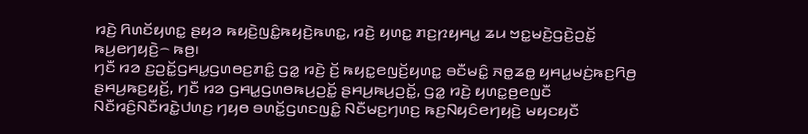ꤙꤢꤧ꤬ ꤖꤛꤢꤩꤟꤛꤢ꤭ ꤔꤟꤤ ꤒꤟꤢꤧ꤬ꤜꤢꤨ꤭ꤒꤟꤢꤧ꤬ꤒꤛꤢ꤭, ꤙꤢꤧ꤬ ꤟꤛꤢ꤭ ꤊꤢ꤬ꤐꤟꤌꤣ꤭ ꤘꤣ ꤠꤢ꤭ꤗꤢꤧ꤬ꤞꤢꤧ꤬ꤑꤢꤩ꤭ ꤒꤣ꤬ꤕꤚꤟꤢꤧ꤬꤮ ꤒꤥ꤬꤯
ꤚꤢꤪ ꤙꤤ ꤢ꤬ꤑꤢꤩ꤭ꤞꤌꤣ꤭ꤞꤛꤥꤢ꤬ꤊꤢꤨ꤭ ꤞꤤ꤭ ꤙꤢꤧ꤬ ꤢꤩ꤬ ꤒꤟꤢ꤭ꤕꤜꤢꤩ꤬ꤟꤛꤢ꤭ ꤋꤢꤪꤗꤢꤨ꤭ ꤏꤥ꤭ꤘꤥ꤭ ꤟꤌꤣ꤭ꤗꤢꤦ꤬ꤒꤢ꤬ꤖꤥ꤬ ꤔꤌꤣ꤬ꤒꤢ꤬ꤟꤢꤩ꤬, ꤚꤢꤪ ꤙꤤ ꤞꤌꤣ꤭ꤞꤛꤥꤒꤣ꤬ꤑꤢꤩ꤭ ꤔꤌꤣ꤬ꤒꤣ꤬ꤑꤢꤩ꤭, ꤞꤤ꤭ ꤙꤢꤧ꤬ ꤟꤛꤢ꤭ꤥ꤬ꤕꤜꤢꤪ ꤡꤢꤪꤙꤢꤨ꤬ꤡꤢꤪꤙꤢꤧ꤭ꤓꤛꤢ꤬ ꤚꤟꤥ ꤋꤛꤢꤩ꤭ꤞꤛꤢꤜꤢꤨ꤭ ꤡꤢꤪꤗꤢ꤬ꤚꤛꤢ꤬ ꤒꤢ꤬ꤡꤟꤢꤨꤕꤚꤟꤢꤧ꤬ ꤗꤟꤢꤟꤢꤪ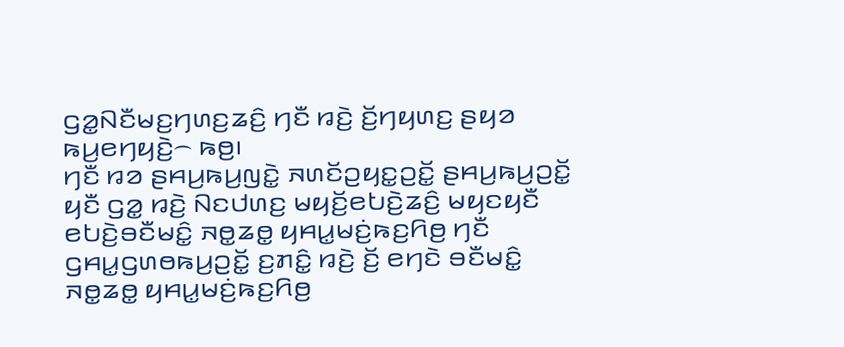ꤞꤤ꤭ꤡꤢꤪꤗꤢ꤬ꤚꤛꤢ꤬ꤘꤢꤨ꤬ ꤚꤢꤪ ꤙꤢꤧ꤬ ꤢꤩ꤬ꤚꤟꤛꤢ꤬ ꤔꤟꤤ ꤒꤣ꤬ꤕꤚꤟꤢꤧ꤬꤮ ꤒꤥ꤬꤯
ꤚꤢꤪ ꤙꤤ ꤔꤌꤣ꤬ꤒꤣ꤬ꤜꤢꤧ꤭ ꤏꤛꤢꤩꤑꤟꤢ꤭ꤑꤢꤩ꤭ ꤔꤌꤣ꤬ꤒꤣ꤬ꤑꤢꤩ꤭ ꤟꤢꤪ ꤞꤤ꤭ ꤙꤢꤧ꤬ ꤡꤢꤓꤛꤢ꤬ ꤗꤟꤢꤩ꤬ꤕꤝꤢꤧ꤬ꤘꤢꤨ꤬ ꤗꤟꤢꤟꤢꤪ ꤕꤝꤢꤧ꤬ꤋꤢꤪꤗꤢꤨ꤭ ꤏꤥ꤭ꤘꤥ꤭ ꤟꤌꤣ꤭ꤗꤢꤦ꤬ꤒꤢ꤬ꤖꤥ꤬ ꤚꤢꤪ ꤞꤌꤣ꤭ꤞꤛꤥꤒꤣ꤬ꤑꤢꤩ꤭ ꤢ꤬ꤊꤢꤨ꤭ ꤙꤢꤧ꤬ ꤢꤩ꤬ ꤕꤚꤢꤧ ꤋꤢꤪꤗꤢꤨ꤭ ꤏꤥ꤭ꤘꤥ꤭ ꤟꤌꤣ꤭ꤗꤢꤦ꤬ꤒꤢ꤬ꤖꤥ꤬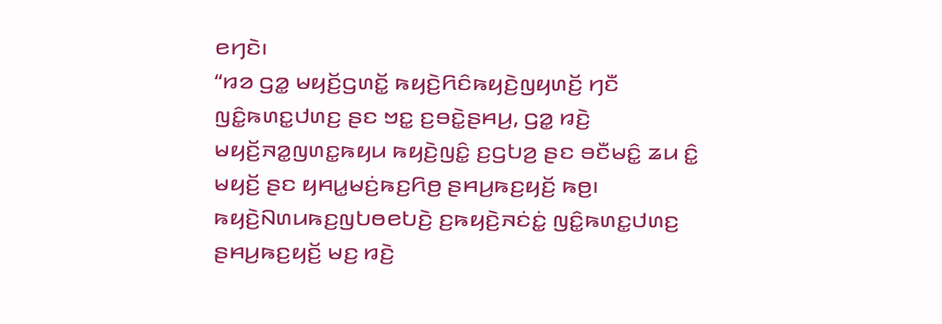ꤕꤚꤢꤧ꤯
“ꤙꤤ ꤞꤤ꤭ ꤗꤟꤢꤩ꤬ꤞꤛꤢꤩ꤭ ꤒꤟꤢꤧ꤬ꤖꤢꤨꤒꤟꤢꤧ꤬ꤜꤟꤛꤢꤩ꤬ ꤚꤢꤪ ꤜꤢꤨ꤭ꤒꤛꤢ꤭ꤓꤛꤢ꤬ ꤔꤢ ꤠꤢ꤭ ꤢ꤬ꤋꤢꤧ꤭ꤔꤌꤣ꤬, ꤞꤤ꤭ ꤙꤢꤧ꤬ ꤗꤟꤢꤩ꤬ꤏꤤ꤭ꤜꤛꤢ꤭ꤒꤟꤣ ꤒꤟꤢꤧ꤬ꤜꤢꤨ꤭ ꤢ꤬ꤞꤝꤤ꤬ ꤔꤢ ꤋꤢꤪꤗꤢꤨ꤭ ꤘꤣ ꤢꤨ꤭ ꤗꤟꤢꤩ꤬ ꤔꤢ ꤟꤌꤣ꤭ꤗꤢꤦ꤬ꤒꤢ꤬ꤖꤥ꤬ ꤔꤌꤣ꤬ꤒꤢ꤬ꤟꤢꤩ꤬ ꤒꤥ꤬꤯ ꤒꤟꤢꤧ꤬ꤡꤛꤣꤒꤢ꤬ꤜꤝꤥꤕꤝꤢꤧ꤬ ꤢ꤬ꤒꤟꤢꤧ꤬ꤏꤢꤦꤢꤦ꤭ ꤜꤢꤨ꤭ꤒꤛꤢ꤭ꤓꤛꤢ꤬ ꤔꤌꤣ꤬ꤒꤢ꤬ꤟꤢꤩ꤬ ꤗꤢ꤬ ꤙꤢꤧ꤬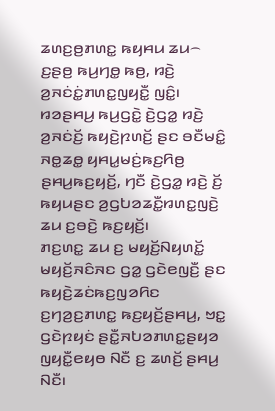ꤘꤛꤢ꤬ꤥ꤬ꤊꤛꤢ꤭ ꤒꤟꤌꤣ ꤘꤣ꤮ ꤢ꤬ꤔꤥ꤬ ꤒꤣ꤬ꤚꤥ꤭ ꤒꤥ꤬, ꤙꤢꤧ꤬ ꤤ꤬ꤏꤢꤦꤢꤦ꤭ꤊꤛꤢ꤭ꤜꤟꤢꤪ꤭ ꤜꤢꤨ꤭꤯
ꤙꤤꤔꤌꤣ꤬ ꤒꤣ꤬ꤞꤢꤧ꤭ ꤢꤧ꤬ꤞꤤ꤭ ꤙꤢꤧ꤬ ꤤ꤬ꤏꤢꤦꤢꤩ꤬ ꤒꤟꤢꤧ꤬ꤐꤛꤢꤩ꤬ ꤔꤢ ꤋꤢꤪꤗꤢꤨ꤭ ꤏꤥ꤭ꤘꤥ꤭ ꤟꤌꤣ꤭ꤗꤢꤦ꤬ꤒꤢ꤬ꤖꤥ꤬ ꤔꤌꤣ꤬ꤒꤢ꤬ꤟꤢꤩ꤬, ꤚꤢꤪ ꤢꤧ꤬ꤞꤤ꤭ ꤙꤢꤧ꤬ ꤢꤩ꤬ ꤒꤟꤣꤔꤢ ꤤ꤬ꤞꤝꤤꤘꤢꤪ꤭ꤙꤛꤢ꤭ꤜꤢꤧ꤬ ꤘꤣ ꤢ꤬ꤋꤢꤧ꤬ ꤒꤢ꤬ꤟꤢꤩ꤬꤯
ꤊꤢ꤬ꤛꤢ꤭ ꤘꤣ ꤢ꤬ ꤗꤟꤢꤩ꤬ꤡꤟꤛꤢꤩ꤭ ꤗꤟꤢꤩ꤬ꤏꤢꤨꤏꤢ ꤞꤤ꤭ ꤞꤢꤧꤕꤜꤢꤪ꤬ ꤔꤢ ꤒꤟꤢꤧ꤬ꤘꤢꤦꤒꤢ꤬ꤜꤤꤖꤢ ꤢ꤬ꤚꤤ꤬ꤢ꤬ꤊꤛꤢ꤭ ꤒꤢ꤬ꤟꤢꤩ꤬ꤔꤌꤣ꤬, ꤠꤢ꤭ ꤞꤢꤧꤐꤟꤢꤦ ꤔꤢꤪ꤭ꤏꤝꤤꤊꤛꤢ꤭ꤔꤟꤤ ꤜꤟꤢꤪ꤭ꤕꤟꤥ ꤡꤢꤪ ꤢ꤬ ꤘꤛꤢꤩ꤬ ꤔꤌꤣ꤬ ꤡꤢꤪ꤯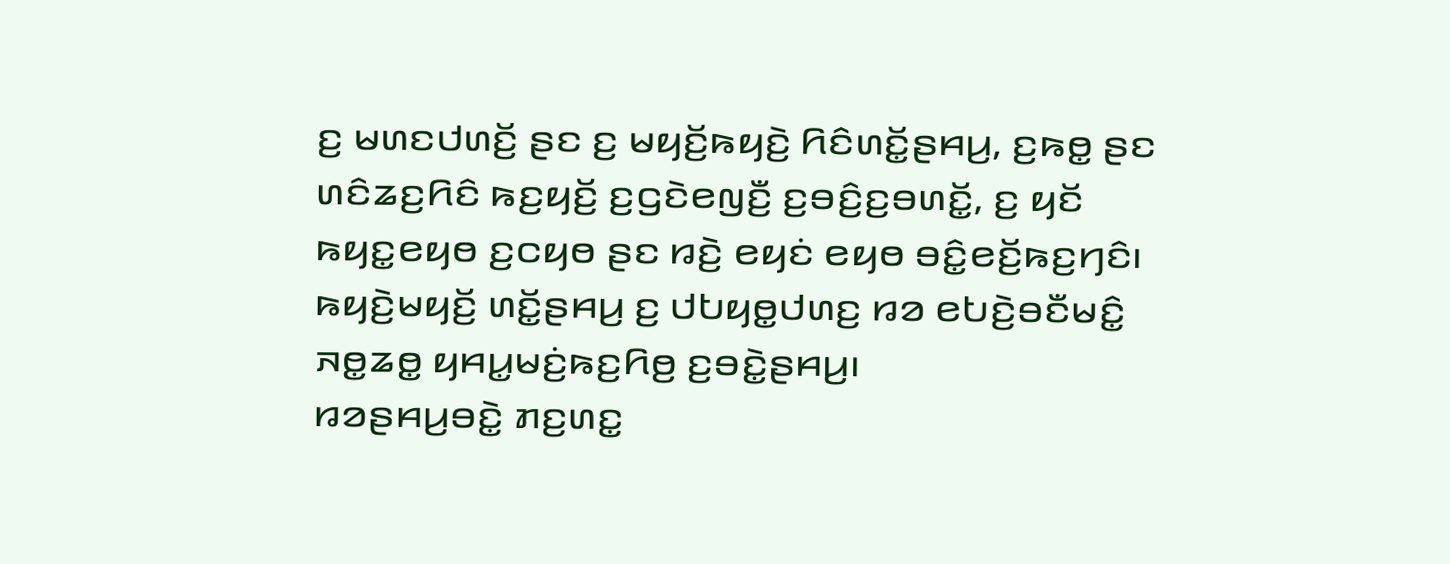ꤢ꤬ ꤗꤛꤢꤓꤛꤢꤩ꤬ ꤔꤢ ꤢ꤬ ꤗꤟꤢꤩ꤬ꤒꤟꤢꤧ꤬ ꤖꤢꤨꤛꤢꤩ꤭ꤔꤌꤣ꤬, ꤢ꤬ꤒꤥ꤭ ꤔꤢ ꤛꤢꤨꤘꤢ꤬ꤖꤢꤨ ꤒꤢ꤬ꤟꤢꤩ꤬ ꤢ꤬ꤞꤢꤧꤕꤜꤢꤪ꤬ ꤢ꤬ꤋꤢꤨ꤬ꤢ꤬ꤋꤛꤢꤩ꤭, ꤢ꤬ ꤟꤢꤩ ꤒꤟꤢ꤭ꤕꤟꤥ ꤢ꤬ꤍꤟꤥ ꤔꤢ ꤙꤢꤧ꤬ ꤕꤟꤢꤦ ꤕꤟꤥ ꤋꤢꤨ꤭ꤕꤢꤩ꤬ꤒꤢ꤬ꤚꤢꤨ꤯ ꤒꤟꤢꤧ꤬ꤗꤟꤢꤩ꤬ ꤛꤢꤩ꤭ꤔꤌꤣ꤬ ꤢ꤬ ꤓꤝꤟꤥ꤭ꤓꤛꤢ꤬ ꤙꤤ ꤕꤝꤢꤧ꤬ꤋꤢꤪꤗꤢꤨ꤭ ꤏꤥ꤭ꤘꤥ꤭ ꤟꤌꤣ꤭ꤗꤢꤦ꤬ꤒꤢ꤬ꤖꤥ꤬ ꤢ꤬ꤋꤢꤧ꤭ꤔꤌꤣ꤬꤯
ꤙꤤꤔꤌꤣ꤬ꤋꤢꤧ꤭ ꤊꤢ꤬ꤛꤢ꤭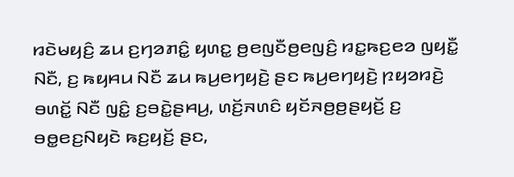ꤙꤢꤧꤗꤟꤢꤨ꤬ ꤘꤣ ꤢ꤬ꤚꤤꤊꤢꤨ꤭ ꤟꤛꤢ꤭ ꤥ꤬ꤕꤜꤢꤪꤥ꤬ꤕꤜꤢꤨ꤬ ꤙꤢ꤭ꤒꤢ꤬ꤕꤤ ꤜꤟꤢꤪ꤭ ꤡꤢꤪ, ꤢ꤬ ꤒꤟꤌꤣ ꤡꤢꤪ ꤘꤣ ꤒꤣ꤬ꤕꤚꤟꤢꤧ꤬ ꤔꤢ ꤒꤣ꤬ꤕꤚꤟꤢꤧ꤬ ꤐꤟꤤꤙꤢꤧ꤬ ꤋꤛꤢꤩ꤭ ꤡꤢꤪ ꤜꤢꤨ꤭ ꤢ꤬ꤋꤢꤧ꤭ꤔꤌꤣ꤬, ꤛꤢꤩ꤬ꤏꤛꤢꤨ ꤟꤢꤩꤏꤥ꤬ꤥ꤬ꤔꤟꤢꤩ꤬ ꤢ꤬ ꤋꤥ꤭ꤕꤢ꤬ꤡꤟꤢꤧ ꤒꤢ꤬ꤟꤢꤩ꤬ ꤔꤢ,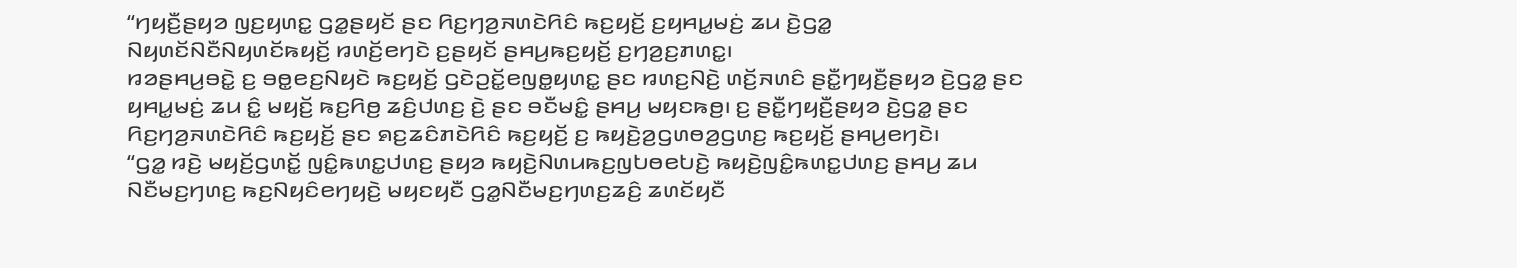“ꤚꤟꤢꤪ꤬ꤔꤟꤤ ꤜꤢ꤬ꤟꤛꤢ꤭ ꤞꤤ꤭ꤔꤟꤢꤩ ꤔꤢ ꤖꤢ꤬ꤚꤤ꤬ꤏꤛꤢꤧꤖꤢꤨ ꤒꤢ꤬ꤟꤢꤩ꤬ ꤢ꤬ꤟꤌꤣ꤭ꤗꤢꤦ꤬ ꤘꤣ ꤢꤧ꤬ꤞꤤ꤭ ꤡꤟꤛꤢꤩꤡꤢꤪꤡꤟꤛꤢꤩꤒꤟꤢꤩ꤬ ꤙꤛꤢꤩ꤬ꤕꤚꤢꤧ ꤢ꤬ꤔꤟꤢꤩ ꤔꤌꤣ꤬ꤒꤢ꤬ꤟꤢꤩ꤬ ꤢ꤬ꤚꤤ꤬ꤢ꤬ꤊꤛꤢ꤭꤯
ꤙꤤꤔꤌꤣ꤬ꤋꤢꤧ꤭ ꤢ꤬ ꤋꤥ꤭ꤕꤢ꤬ꤡꤟꤢꤧ ꤒꤢ꤬ꤟꤢꤩ꤬ ꤞꤢꤧꤑꤢꤩ꤭ꤕꤜꤥ꤭ꤟꤛꤢ꤭ ꤔꤢ ꤙꤛꤢ꤬ꤡꤢꤧ꤬ ꤛꤢꤩ꤬ꤏꤛꤢꤨ ꤔꤢꤪ꤭ꤚꤟꤢꤪ꤬ꤔꤟꤤ ꤢꤧ꤬ꤞꤤ꤭ ꤔꤢ ꤟꤌꤣ꤭ꤗꤢꤦ꤬ ꤘꤣ ꤢꤨ꤭ ꤗꤟꤢꤩ꤬ ꤒꤢ꤬ꤖꤥ꤬ ꤘꤢꤨ꤬ꤓꤛꤢ꤬ ꤢꤧ꤬ ꤔꤢ ꤋꤢꤪꤗꤢꤨ꤭ ꤔꤌꤣ꤬ ꤗꤟꤢꤒꤥ꤬꤯ ꤢ꤬ ꤔꤢꤪ꤭ꤚꤟꤢꤪ꤬ꤔꤟꤤ ꤢꤧ꤬ꤞꤤ꤭ ꤔꤢ ꤖꤢ꤬ꤚꤤ꤬ꤏꤛꤢꤧꤖꤢꤨ ꤒꤢ꤬ꤟꤢꤩ꤬ ꤔꤢ ꤎꤢ꤬ꤘꤢꤨꤊꤢꤧꤖꤢꤨ ꤒꤢ꤬ꤟꤢꤩ꤬ ꤢ꤬ ꤒꤟꤢꤧ꤬ꤤ꤬ꤞꤛꤥꤤ꤬ꤞꤛꤢ꤬ ꤒꤢ꤬ꤟꤢꤩ꤬ ꤔꤌꤣ꤬ꤕꤚꤢꤧ꤯
“ꤞꤤ꤭ ꤙꤢꤧ꤬ ꤗꤟꤢꤩ꤬ꤞꤛꤢꤩ꤭ ꤜꤢꤨ꤭ꤒꤛꤢ꤭ꤓꤛꤢ꤬ ꤔꤟꤤ ꤒꤟꤢꤧ꤬ꤡꤛꤣꤒꤢ꤬ꤜꤝꤥꤕꤝꤢꤧ꤬ ꤒꤟꤢꤧ꤬ꤜꤢꤨ꤭ꤒꤛꤢ꤭ꤓꤛꤢ꤬ ꤔꤌꤣ꤬ ꤘꤣ ꤡꤢꤪꤗꤢ꤬ꤚꤛꤢ꤬ ꤒꤢ꤬ꤡꤟꤢꤨꤕꤚꤟꤢꤧ꤬ ꤗꤟꤢꤟꤢꤪ ꤞꤤ꤭ꤡꤢꤪꤗꤢ꤬ꤚꤛꤢ꤬ꤘꤢꤨ꤬ ꤘꤛꤢꤩꤟꤢꤪ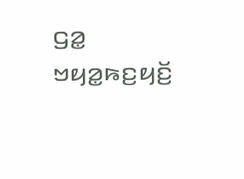ꤞꤤ꤭ ꤠꤟꤤ꤭ꤒꤢ꤬ꤟꤢꤩ꤬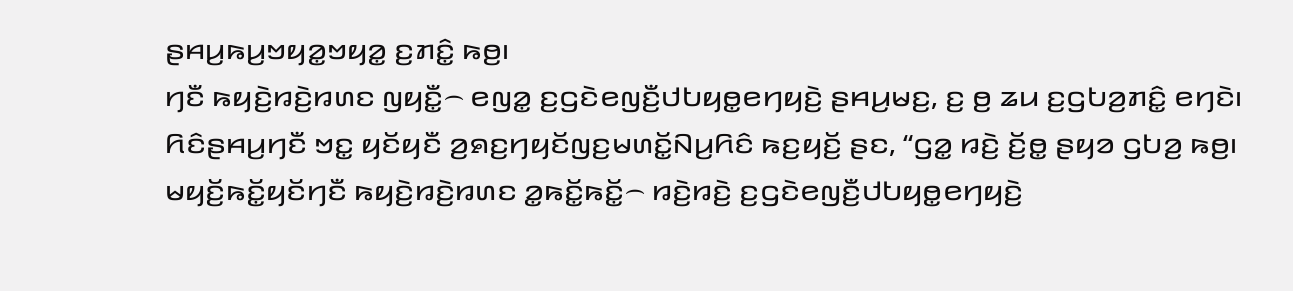ꤔꤌꤣ꤬ꤒꤣ꤬ꤠꤟꤤ꤭ꤠꤟꤤ꤭ ꤢ꤬ꤊꤢꤨ꤭ ꤒꤥ꤬꤯
ꤚꤢꤪ ꤒꤟꤢꤧ꤬ꤙꤢꤧ꤬ꤙꤛꤢ ꤜꤟꤢꤪ꤭꤮ ꤕꤜꤤ꤭ ꤢ꤬ꤞꤢꤧꤕꤜꤢꤪ꤬ꤓꤝꤟꤥ꤭ꤕꤚꤟꤢꤧ꤬ ꤔꤌꤣ꤬ꤗꤢ꤬, ꤢ꤬ ꤥ꤬ ꤘꤣ ꤢ꤬ꤞꤝꤤ꤬ꤊꤢꤨ꤭ ꤕꤚꤢꤧ꤯ ꤖꤢꤨꤔꤌꤣ꤬ꤚꤢꤪ ꤠꤢ꤭ ꤟꤢꤩꤟꤢꤪ ꤤ꤬ꤎꤢ꤬ꤚꤟꤢꤩꤜꤢ꤬ꤗꤛꤢꤩ꤭ꤡꤣ꤬ꤖꤢꤨ ꤒꤢ꤬ꤟꤢꤩ꤬ ꤔꤢ, “ꤞꤤ꤭ ꤙꤢꤧ꤬ ꤢꤩ꤬ꤥ꤭ ꤔꤟꤤ ꤞꤝꤤ꤬ ꤒꤥ꤬꤯ ꤗꤟꤢꤩ꤬ꤒꤢꤩ꤭ꤟꤢꤩꤚꤢꤪ ꤒꤟꤢꤧ꤬ꤙꤢꤧ꤬ꤙꤛꤢ ꤤ꤭ꤒꤢꤩ꤭ꤒꤢꤩ꤭꤮ ꤙꤢꤧ꤬ꤙꤢꤧ꤬ ꤢ꤬ꤞꤢꤧꤕꤜꤢꤪ꤬ꤓꤝꤟꤥ꤭ꤕꤚꤟꤢꤧ꤬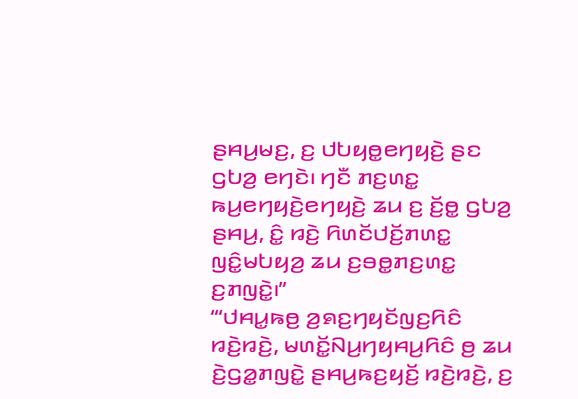ꤔꤌꤣ꤬ꤗꤢ꤬, ꤢ꤬ ꤓꤝꤟꤥ꤭ꤕꤚꤟꤢꤧ꤬ ꤔꤢ ꤞꤝꤤ꤬ ꤕꤚꤢꤧ꤯ ꤚꤢꤪ ꤊꤢ꤬ꤛꤢ꤭ ꤒꤣ꤬ꤕꤚꤟꤢꤧ꤬ꤕꤚꤟꤢꤧ꤬ ꤘꤣ ꤢ꤬ ꤢꤩ꤬ꤥ꤭ ꤞꤝꤤ꤬ ꤔꤌꤣ꤬, ꤢꤨ꤭ ꤙꤢꤧ꤬ ꤖꤛꤢꤩꤓꤢꤩ꤬ꤊꤛꤢ꤭ ꤜꤢꤨ꤭ꤗꤝꤟꤤ꤬ ꤘꤣ ꤢ꤬ꤋꤥ꤭ꤊꤢ꤬ꤛꤢ꤭ ꤢ꤬ꤊꤜꤢꤧ꤭꤯”
“‘ꤓꤌꤣ꤭ꤒꤥ꤬ ꤤ꤬ꤎꤢ꤬ꤚꤟꤢꤩꤜꤢ꤬ꤖꤢꤨ ꤙꤢꤧ꤬ꤙꤢꤧ꤬, ꤗꤛꤢꤩ꤭ꤡꤣ꤬ꤚꤟꤌꤣ꤬ꤖꤢꤨ ꤥ꤬ ꤘꤣ ꤢꤧ꤬ꤞꤤ꤭ꤊꤜꤢꤧ꤭ ꤔꤌꤣ꤬ꤒꤢ꤬ꤟꤢꤩ꤬ ꤙꤢꤧ꤬ꤙꤢꤧ꤬, ꤢ꤬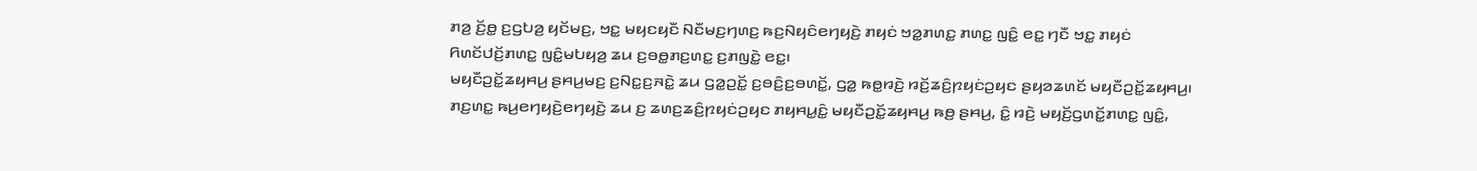ꤊꤤ꤬ ꤢꤩ꤬ꤥ꤭ ꤢ꤬ꤞꤝꤤ꤬ ꤟꤢꤩꤗꤢ꤬, ꤠꤢ꤭ ꤗꤟꤢꤟꤢꤪ ꤡꤢꤪꤗꤢ꤬ꤚꤛꤢ꤬ ꤒꤢ꤬ꤡꤟꤢꤨꤕꤚꤟꤢꤧ꤬ ꤊꤟꤢꤦ ꤠꤤ꤭ꤊꤛꤢ꤭ ꤊꤛꤢ꤭ ꤜꤢꤨ꤭ ꤕꤢ꤭ ꤚꤢꤪ ꤠꤢ꤭ ꤊꤟꤢꤦ ꤖꤛꤢꤩꤓꤢꤩ꤬ꤊꤛꤢ꤭ ꤜꤢꤨ꤭ꤗꤝꤟꤤ꤬ ꤘꤣ ꤢ꤬ꤋꤥ꤭ꤊꤢ꤬ꤛꤢ꤭ ꤢ꤬ꤊꤜꤢꤧ꤭ ꤕꤢ꤭꤯
ꤗꤟꤢꤪꤑꤢꤩ꤭ꤘꤟꤌꤣ꤬ ꤔꤌꤣ꤬ꤗꤢ꤬ ꤢ꤬ꤡꤢ꤭ꤢ꤬ꤏꤢꤧ꤭ ꤘꤣ ꤞꤤ꤭ꤑꤢꤩ꤭ ꤢ꤬ꤋꤢꤨ꤬ꤢ꤬ꤋꤛꤢꤩ꤭, ꤞꤤ꤭ ꤒꤥ꤭ꤙꤢꤧ꤬ ꤙꤢꤩ꤬ꤘꤢꤨ꤬ꤐꤟꤢꤦꤑꤟꤢ ꤔꤟꤤꤘꤛꤢꤩ ꤗꤟꤢꤪꤑꤢꤩ꤭ꤘꤟꤌꤣ꤬꤯ ꤊꤢ꤬ꤛꤢ꤭ ꤒꤣ꤬ꤕꤚꤟꤢꤧ꤬ꤕꤚꤟꤢꤧ꤬ ꤘꤣ ꤢ꤬ ꤘꤛꤢ꤬ꤘꤢꤨ꤬ꤐꤟꤢꤦꤑꤟꤢ ꤊꤟꤌꤣ꤭ꤢꤨ꤭ ꤗꤟꤢꤪꤑꤢꤩ꤭ꤘꤟꤌꤣ꤬ ꤒꤥ꤬ ꤔꤌꤣ꤬, ꤢꤨ꤭ ꤙꤢꤧ꤬ ꤗꤟꤢꤩ꤬ꤞꤛꤢꤩ꤭ꤊꤛꤢ꤭ ꤜꤢꤨ꤭,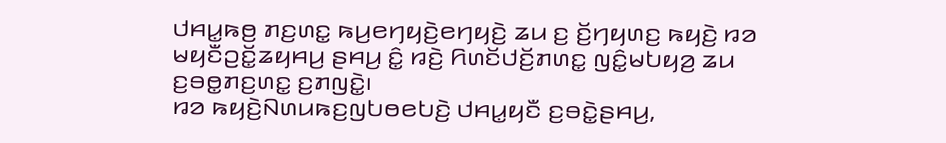ꤓꤌꤣ꤭ꤒꤥ꤬ ꤊꤢ꤬ꤛꤢ꤭ ꤒꤣ꤬ꤕꤚꤟꤢꤧ꤬ꤕꤚꤟꤢꤧ꤬ ꤘꤣ ꤢ꤬ ꤢꤩ꤬ꤚꤟꤛꤢ꤬ ꤒꤟꤢꤧ꤬ ꤙꤤ ꤗꤟꤢꤪꤑꤢꤩ꤭ꤘꤟꤌꤣ꤬ ꤔꤌꤣ꤬ ꤢꤨ꤭ ꤙꤢꤧ꤬ ꤖꤛꤢꤩꤓꤢꤩ꤬ꤊꤛꤢ꤭ ꤜꤢꤨ꤭ꤗꤝꤟꤤ꤬ ꤘꤣ ꤢ꤬ꤋꤥ꤭ꤊꤢ꤬ꤛꤢ꤭ ꤢ꤬ꤊꤜꤢꤧ꤭꤯
ꤙꤤ ꤒꤟꤢꤧ꤬ꤡꤛꤣꤒꤢ꤬ꤜꤝꤥꤕꤝꤢꤧ꤬ ꤓꤌꤣ꤭ꤟꤢꤪ ꤢ꤬ꤋꤢꤧ꤭ꤔꤌꤣ꤬,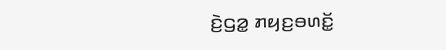ꤢꤧ꤬ꤞꤤ꤭ ꤊꤟꤢ꤬ꤋꤛꤢꤩ꤭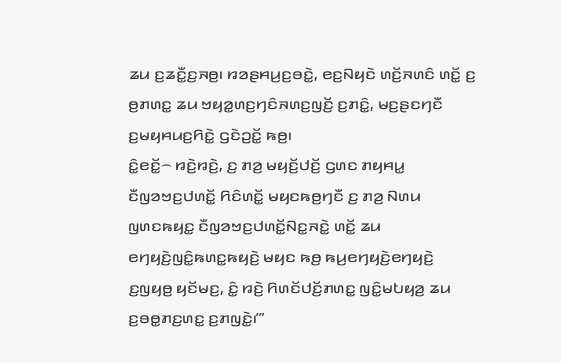ꤘꤣ ꤢ꤬ꤘꤢꤪ꤭ꤢ꤬ꤏꤥ꤬꤯ ꤙꤤꤔꤌꤣ꤬ꤢ꤬ꤋꤢꤧ꤭, ꤕꤢ꤬ꤡꤟꤢꤧ ꤛꤢꤩ꤬ꤏꤛꤢꤨ ꤛꤢꤩ꤭ ꤢ꤬ ꤥ꤬ꤊꤛꤢ꤭ ꤘꤣ ꤠꤟꤤ꤭ꤛꤢ꤬ꤚꤢꤨꤏꤛꤢ꤬ꤜꤢꤩ꤬ ꤢ꤬ꤊꤢꤨ꤭, ꤗꤢ꤬ꤔꤢꤚꤢꤪ ꤢ꤬ꤗꤟꤌꤣꤢ꤬ꤖꤢꤧ꤭ ꤞꤢꤧꤑꤢꤩ꤭ ꤒꤥ꤬꤯
ꤢꤨ꤭ꤕꤢꤩ꤭꤮ ꤙꤢꤧ꤬ꤙꤢꤧ꤬, ꤢ꤬ ꤊꤤ꤬ ꤗꤟꤢꤩ꤬ꤓꤢꤩ꤬ ꤞꤛꤢ ꤊꤟꤌꤣ꤭ ꤢꤪꤜꤤꤠꤢ꤬ꤓꤛꤢꤩ꤭ ꤖꤢꤨꤛꤢꤩ꤭ ꤗꤟꤢꤒꤥ꤬ꤚꤢꤪ ꤢ꤬ ꤊꤤ꤬ ꤡꤛꤣ ꤜꤛꤢꤒꤟꤢ꤭ ꤢꤪꤜꤤꤠꤢ꤬ꤓꤛꤢꤩ꤭ꤡꤢ꤭ꤏꤢꤧ꤭ ꤛꤢꤩ꤭ ꤘꤣ ꤕꤚꤟꤢꤧ꤬ꤜꤢꤨ꤭ꤒꤛꤢ꤭ꤒꤟꤢꤧ꤬ ꤗꤟꤢ ꤒꤥ꤬ ꤒꤣ꤬ꤕꤚꤟꤢꤧ꤬ꤕꤚꤟꤢꤧ꤬ ꤢ꤬ꤜꤟꤥ꤬ ꤟꤢꤩꤗꤢ꤬, ꤢꤨ꤭ ꤙꤢꤧ꤬ ꤖꤛꤢꤩꤓꤢꤩ꤬ꤊꤛꤢ꤭ ꤜꤢꤨ꤭ꤗꤝꤟꤤ꤬ ꤘꤣ ꤢ꤬ꤋꤥ꤭ꤊꤢ꤬ꤛꤢ꤭ ꤢ꤬ꤊꤜꤢꤧ꤭꤯’”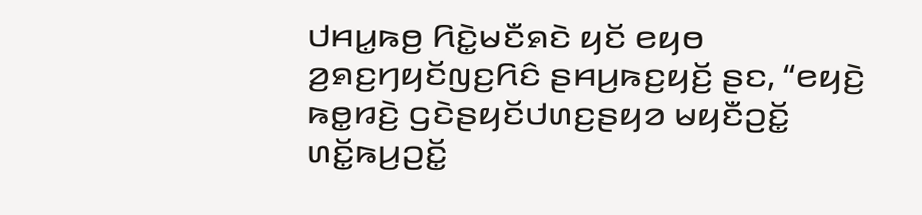ꤓꤌꤣ꤭ꤒꤥ꤬ ꤖꤢꤧ꤭ꤗꤢꤪꤎꤢꤧ ꤟꤢꤩ ꤕꤟꤥ ꤤ꤬ꤎꤢ꤬ꤚꤟꤢꤩꤜꤢ꤬ꤖꤢꤨ ꤔꤌꤣ꤬ꤒꤢ꤬ꤟꤢꤩ꤬ ꤔꤢ, “ꤕꤟꤢꤧ꤬ ꤒꤥ꤭ꤙꤢꤧ꤬ ꤞꤢꤧꤔꤟꤢꤩꤓꤛꤢ꤬ꤔꤟꤤ ꤗꤟꤢꤪꤑꤢꤩ꤭ ꤛꤢꤩ꤭ꤒꤣ꤬ꤑꤢꤩ꤭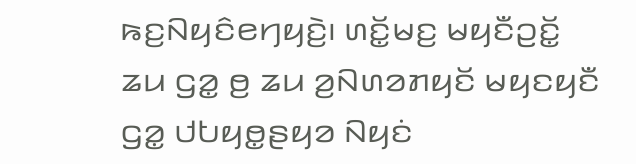ꤒꤢ꤬ꤡꤟꤢꤨꤕꤚꤟꤢꤧ꤬꤯ ꤛꤢꤩ꤭ꤗꤢ꤬ ꤗꤟꤢꤪꤑꤢꤩ꤭ ꤘꤣ ꤞꤤ꤭ ꤥ꤬ ꤘꤣ ꤤ꤬ꤡꤛꤤꤊꤟꤢꤩ ꤗꤟꤢꤟꤢꤪ ꤞꤤ꤭ ꤓꤝꤟꤥ꤭ꤔꤟꤤ ꤡꤟꤢꤦ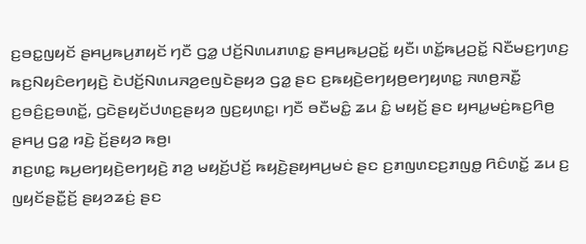ꤢ꤬ꤋꤢ꤭ꤜꤟꤢꤩ ꤔꤌꤣ꤬ꤒꤣ꤬ꤊꤟꤢꤩ ꤚꤢꤪ ꤞꤤ꤭ ꤓꤢꤩ꤬ꤡꤛꤣꤊꤛꤢ꤭ ꤔꤌꤣ꤬ꤒꤣ꤬ꤑꤢꤩ꤭ ꤟꤢꤪ꤯ ꤛꤢꤩ꤭ꤒꤣ꤬ꤑꤢꤩ꤭ ꤡꤢꤪꤗꤢ꤬ꤚꤛꤢ꤬ ꤒꤢ꤬ꤡꤟꤢꤨꤕꤚꤟꤢꤧ꤬ ꤢꤧꤓꤢꤩ꤬ꤡꤛꤣꤏꤤ꤬ꤕꤜꤢꤧꤔꤟꤤ ꤞꤤ꤭ ꤔꤢ ꤢ꤬ꤒꤟꤢꤧ꤬ꤕꤚꤟꤥ꤬ꤕꤚꤟꤛꤢ꤭ ꤏꤛꤥ꤬ꤏꤢꤪ꤭ ꤢ꤬ꤋꤢꤨ꤬ꤢ꤬ꤋꤛꤢꤩ꤭, ꤞꤢꤧꤔꤟꤢꤩꤓꤛꤢ꤬ꤔꤟꤤ ꤜꤢ꤬ꤟꤛꤢ꤭꤯ ꤚꤢꤪ ꤋꤢꤪꤗꤢꤨ꤭ ꤘꤣ ꤢꤨ꤭ ꤗꤟꤢꤩ꤬ ꤔꤢ ꤟꤌꤣ꤭ꤗꤢꤦ꤬ꤒꤢ꤬ꤖꤥ꤬ ꤔꤌꤣ꤬ ꤞꤤ꤭ ꤙꤢꤧ꤬ ꤢꤩ꤬ꤔꤟꤤ ꤒꤥ꤬꤯
ꤊꤢ꤬ꤛꤢ꤭ ꤒꤣ꤬ꤕꤚꤟꤢꤧ꤬ꤕꤚꤟꤢꤧ꤬ ꤊꤤ꤬ ꤗꤟꤢꤩ꤬ꤓꤢꤩ꤬ ꤒꤟꤢꤧ꤬ꤔꤟꤌꤣ꤬ꤗꤢꤦ ꤔꤢ ꤢ꤬ꤊꤜꤛꤢꤢ꤬ꤊꤜꤥ꤭ ꤖꤢꤨꤛꤢꤩ꤭ ꤘꤣ ꤢ꤬ ꤜꤟꤢꤩꤔꤢꤪ꤭ꤢꤩ꤬ ꤔꤟꤤꤘꤢꤦ꤬ ꤔꤢ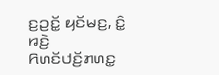ꤢ꤬ꤑꤢꤩ꤭ ꤟꤢꤩꤗꤢ꤬, ꤢꤨ꤭ ꤙꤢꤧ꤬ ꤖꤛꤢꤩꤓꤢꤩ꤬ꤊꤛꤢ꤭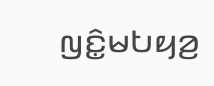ꤜꤢꤨ꤭ꤗꤝꤟꤤ꤬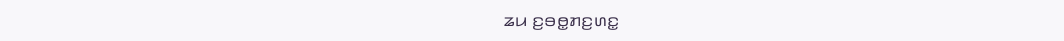ꤘꤣ ꤢ꤬ꤋꤥ꤭ꤊꤢ꤬ꤛꤢ꤭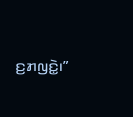ꤢ꤬ꤊꤜꤢꤧ꤭꤯”